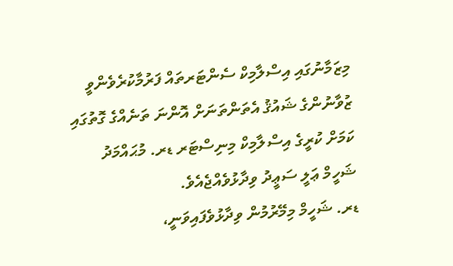މިޒަމާނުގައި އިސްލާމިކް ސެންޓަރތައް ފަރުމާކުރެވެންވީ ޒުވާނުންގެ ޝައުޤު އެތަންތަނަށް އޮންނަ ތަނެއްގެ ގޮތުގައި ކަމަށް ކުރީގެ އިސްލާމިކް މިނިސްޓަރ ޑރ. މުޙައްމަދު ޝަހީމް ޢަލީ ސަޢީދު ވިދާޅުވެއްޖެއެވެ.
ޑރ. ޝަހީމް މިމޭރުމުން ވިދާޅުވެފައިވަނީ،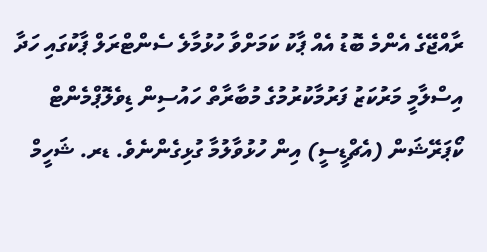ރާއްޖޭގެ އެންމެ ބޮޑު އެއް ޕާކު ކަމަށްވާ ހުޅުމާލެ ސެންޓްރަލް ޕާކުގައި ހަދާ އިސްލާމީ މަރުކަޒު ފަރުމާކުރުމުގެ މުބާރާތް ހައުސިން ޑިވެލޮޕްމެންޓް ކޯޕަރޭޝަން (އެޗްޑީސީ) އިން ހުޅުވާލުމާ ގުޅިގެންނެވެ. ޑރ. ޝަހީމް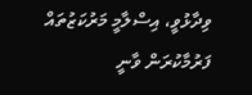ވިދާޅުވީ، އިސްލާމީ މަރުކަޒުތައް ފަރުމާކުރަން ވާނީ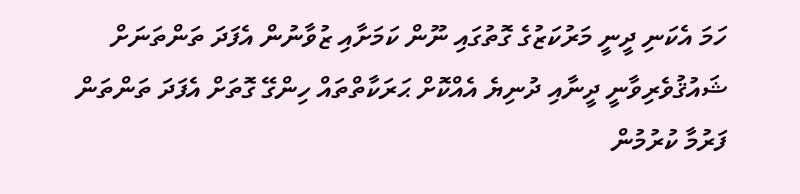ހަމަ އެކަނި ދީނީ މަރުކަޒުގެ ގޮތުގައި ނޫން ކަމަށާއި ޒުވާނުން އެފަދަ ތަންތަނަށް ޝައުޤުވެރިވާނީ ދީނާއި ދުނިޔެ އެއްކޮށް ޙަރަކާތްތައް ހިންގޭ ގޮތަށް އެފަދަ ތަންތަން ފަރުމާ ކުރުމުން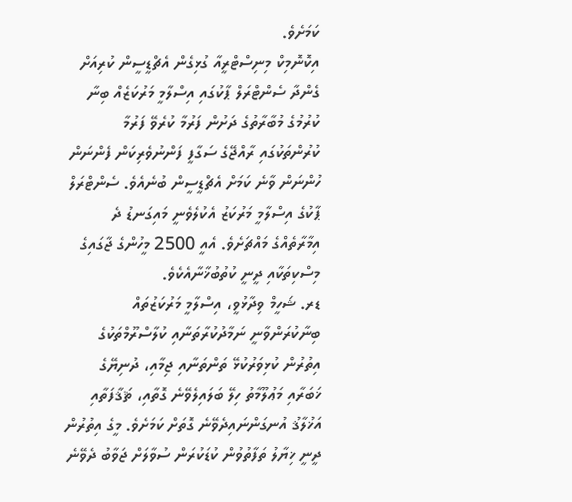ކަމަށެވެ.
އިކޮނޮމިކް މިނިސްޓްރީއާ ގުޅިގެން އެޗްޑީސީން ކުރިއަށް ގެންދާ ސެންޓްރަލް ޕާކުގައި އިސްލާމީ މަރުކަޒެއް ބިނާ ކުރުމުގެ މުބާރާތުގެ ދަށުން ފަރުމާ ކުރެވޭ ފަރުމާ ކުރުންތަކުގައި ރާއްޖޭގެ ސަގާފީ ފަންނުވެރިކަން ފެންނަން ހުންނަން ވާނެ ކަމަށް އެޗްޑީސީން ބުނެއެވެ. ސެންޓްރަލް ޕާކުގެ އިސްލާމީ މަރުކަޒު އެކުލެވެނީ މައިގަނޑު ދެ އިމާރާތެއްގެ މައްޗަށެވެ. އެއީ 2500 މީހުންގެ ޖާގައިގެ މިސްކިތަކާއި ދީނީ ކުތުބުޚާނާއެކެވެ.
ޑރ. ޝަހީމް ވިދާޅުވީ، އިސްލާމީ މަރުކަޒުތައް ބިނާކުރަންވާނީ ނަމާދުކުރާތަނާއި ކުލާސްރޫމްތަކުގެ އިތުރުން ކުޅިވަރުކުޅޭ ތަންތަނާއި ޖިމާއި، ދުނިޔޭގެ ޚަބަރާއި މަޢުލޫމާތު ހިލޭ ބަލައިލެވޭނެ ގޮތާއި، ޘަޤާފަތާއި އަޚުލާޤު އުނގަންނައިދެވޭނެ ގޮތަށް ކަމަށެވެ. މީގެ އިތުރުން ދީނީ ޚިޔާލު ތަފާތުވުން ކުޑަކުރަން ސުވާލަށް ޖަވާބު ދެވޭނެ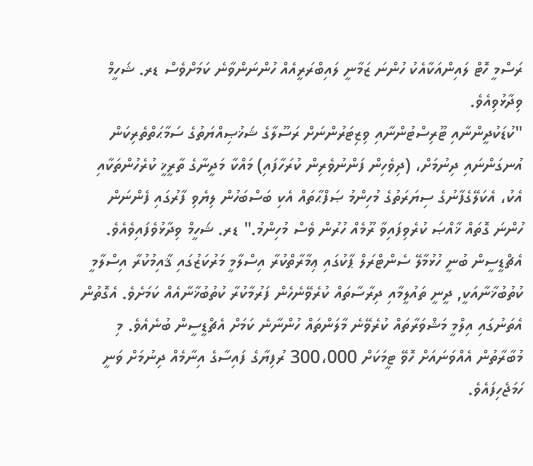ރަސްމީ ހޮޓް ލައިންއަކާއެކު ހުންނަ ޒަމާނީ ލައިބްރަރީއެއް ހުންނަންވާނެ ކަމަށްވެސް ޑރ. ޝަހީމް ވިދާޅުވިއެވެ.
"ކުޑަކުދީންނާއި ޓޫރިސްޓުންނާއި ވިޒިޓަރުންނަށް ރަސޫލާގެ ޝަޚުޞިއްޔަތުގެ ސަމާޙަތްތެރިކަން އުނގަންނައި ދިނުމަށް، (ދިވެހިން ފަންނުވެރިން ކުރަހާފައި) މައްކާ މަދީނާގެ ތާރީޚީ ކުރެހުންތަކާއި އެކު، އެކަލޭގެފާނުގެ ސިޔަރަތުގެ މުހިންމު ޞަފްޙާތައް އެކި ބަސްބަހުން ލިޔެވި ފާރުގައި ފެންނަން ހުންނަ ގޮތައް ޚާއްޞަ ކުރެވިފައިވާ ރޫމެއް ހުރުން ވެސް މުހިންމު." ޑރ. ޝަހީމް ވިދާޅުވެފައިވެއެވެ.
އެޗްޑީސީން ބުނީ ހުޅުމާލޭ ސެންޓްރަލް ޕާކުގައި ޢިމާރާތްކުރާ އިސްލާމީ މަރުކަޒުގައި ޤާއިމުކުރާ އިސްލާމީ ކުތުބުޚާނާއަކީ, ދީނީ ތައުލީމާއި ދިރާސާތައް ކުރެވޭނެހެން ފަރުމާކުރާ ކުތުބުޚާނާއެއް ކަމަށެވެ. އެގޮތުން އެތަނުގައި އިލްމީ މަޝްވަރާތައް ކުރެވޭނެ މާލަންތައް ހުންނާނެ ކަމަށް އެޗްޑީސީން ބުނެއެވެ. މި މުބާރާތުން އެއްވަނައަށް ހޮވޭ ޓީމަކަށް 300،000 ރުފިޔާގެ ފައިސާގެ އިނާމެއް ދިނުމަށް ވަނީ ހަމަޖެހިފައެވެ.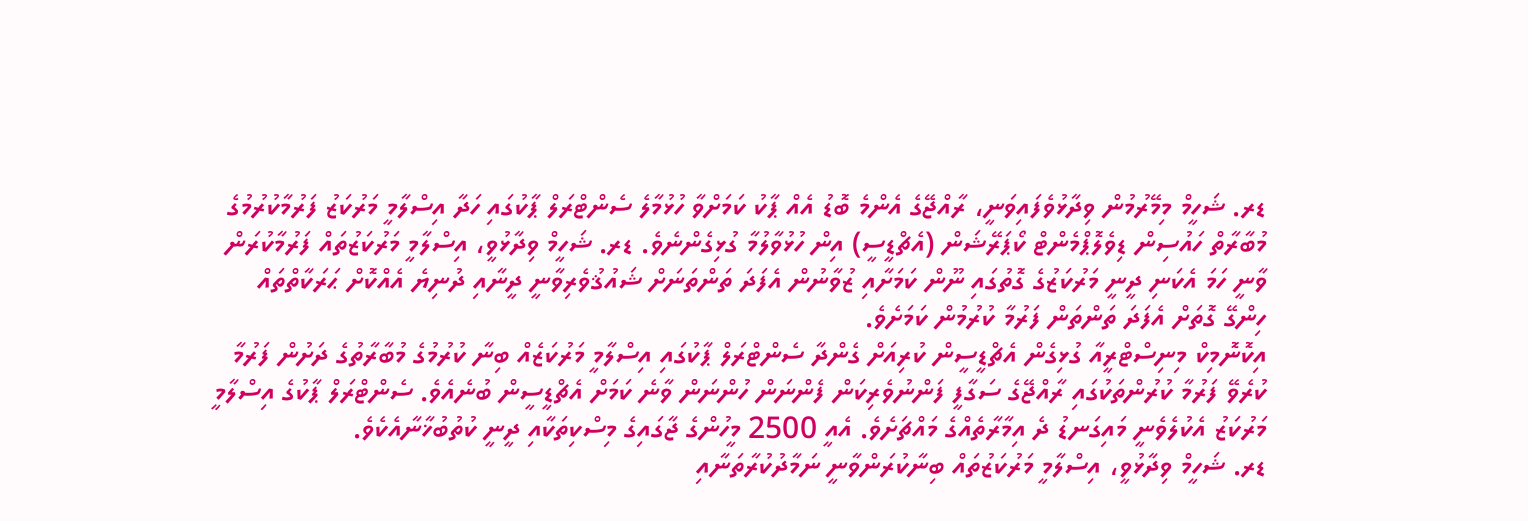ޑރ. ޝަހީމް މިމޭރުމުން ވިދާޅުވެފައިވަނީ، ރާއްޖޭގެ އެންމެ ބޮޑު އެއް ޕާކު ކަމަށްވާ ހުޅުމާލެ ސެންޓްރަލް ޕާކުގައި ހަދާ އިސްލާމީ މަރުކަޒު ފަރުމާކުރުމުގެ މުބާރާތް ހައުސިން ޑިވެލޮޕްމެންޓް ކޯޕަރޭޝަން (އެޗްޑީސީ) އިން ހުޅުވާލުމާ ގުޅިގެންނެވެ. ޑރ. ޝަހީމް ވިދާޅުވީ، އިސްލާމީ މަރުކަޒުތައް ފަރުމާކުރަން ވާނީ ހަމަ އެކަނި ދީނީ މަރުކަޒުގެ ގޮތުގައި ނޫން ކަމަށާއި ޒުވާނުން އެފަދަ ތަންތަނަށް ޝައުޤުވެރިވާނީ ދީނާއި ދުނިޔެ އެއްކޮށް ޙަރަކާތްތައް ހިންގޭ ގޮތަށް އެފަދަ ތަންތަން ފަރުމާ ކުރުމުން ކަމަށެވެ.
އިކޮނޮމިކް މިނިސްޓްރީއާ ގުޅިގެން އެޗްޑީސީން ކުރިއަށް ގެންދާ ސެންޓްރަލް ޕާކުގައި އިސްލާމީ މަރުކަޒެއް ބިނާ ކުރުމުގެ މުބާރާތުގެ ދަށުން ފަރުމާ ކުރެވޭ ފަރުމާ ކުރުންތަކުގައި ރާއްޖޭގެ ސަގާފީ ފަންނުވެރިކަން ފެންނަން ހުންނަން ވާނެ ކަމަށް އެޗްޑީސީން ބުނެއެވެ. ސެންޓްރަލް ޕާކުގެ އިސްލާމީ މަރުކަޒު އެކުލެވެނީ މައިގަނޑު ދެ އިމާރާތެއްގެ މައްޗަށެވެ. އެއީ 2500 މީހުންގެ ޖާގައިގެ މިސްކިތަކާއި ދީނީ ކުތުބުޚާނާއެކެވެ.
ޑރ. ޝަހީމް ވިދާޅުވީ، އިސްލާމީ މަރުކަޒުތައް ބިނާކުރަންވާނީ ނަމާދުކުރާތަނާއި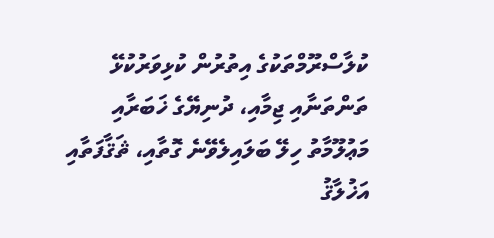ކުލާސްރޫމްތަކުގެ އިތުރުން ކުޅިވަރުކުޅޭ ތަންތަނާއި ޖިމާއި، ދުނިޔޭގެ ޚަބަރާއި މަޢުލޫމާތު ހިލޭ ބަލައިލެވޭނެ ގޮތާއި، ޘަޤާފަތާއި އަޚުލާޤު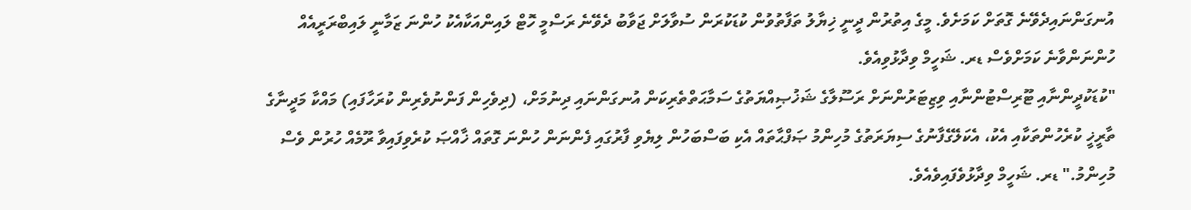އުނގަންނައިދެވޭނެ ގޮތަށް ކަމަށެވެ. މީގެ އިތުރުން ދީނީ ޚިޔާލު ތަފާތުވުން ކުޑަކުރަން ސުވާލަށް ޖަވާބު ދެވޭނެ ރަސްމީ ހޮޓް ލައިންއަކާއެކު ހުންނަ ޒަމާނީ ލައިބްރަރީއެއް ހުންނަންވާނެ ކަމަށްވެސް ޑރ. ޝަހީމް ވިދާޅުވިއެވެ.
"ކުޑަކުދީންނާއި ޓޫރިސްޓުންނާއި ވިޒިޓަރުންނަށް ރަސޫލާގެ ޝަޚުޞިއްޔަތުގެ ސަމާޙަތްތެރިކަން އުނގަންނައި ދިނުމަށް، (ދިވެހިން ފަންނުވެރިން ކުރަހާފައި) މައްކާ މަދީނާގެ ތާރީޚީ ކުރެހުންތަކާއި އެކު، އެކަލޭގެފާނުގެ ސިޔަރަތުގެ މުހިންމު ޞަފްޙާތައް އެކި ބަސްބަހުން ލިޔެވި ފާރުގައި ފެންނަން ހުންނަ ގޮތައް ޚާއްޞަ ކުރެވިފައިވާ ރޫމެއް ހުރުން ވެސް މުހިންމު." ޑރ. ޝަހީމް ވިދާޅުވެފައިވެއެވެ.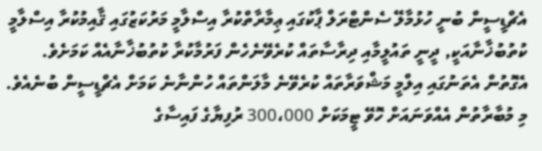އެޗްޑީސީން ބުނީ ހުޅުމާލޭ ސެންޓްރަލް ޕާކުގައި ޢިމާރާތްކުރާ އިސްލާމީ މަރުކަޒުގައި ޤާއިމުކުރާ އިސްލާމީ ކުތުބުޚާނާއަކީ, ދީނީ ތައުލީމާއި ދިރާސާތައް ކުރެވޭނެހެން ފަރުމާކުރާ ކުތުބުޚާނާއެއް ކަމަށެވެ. އެގޮތުން އެތަނުގައި އިލްމީ މަޝްވަރާތައް ކުރެވޭނެ މާލަންތައް ހުންނާނެ ކަމަށް އެޗްޑީސީން ބުނެއެވެ. މި މުބާރާތުން އެއްވަނައަށް ހޮވޭ ޓީމަކަށް 300،000 ރުފިޔާގެ ފައިސާގެ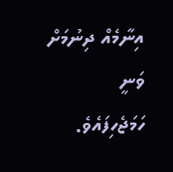އިނާމެއް ދިނުމަށް ވަނީ ހަމަޖެހިފައެވެ.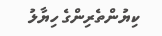ކިޔުންތެރިންގެ ހިޔާލު